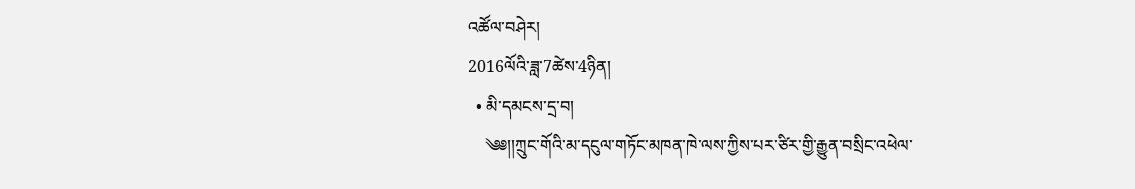འཚོལ་བཤེར།
2016ལོའི་ཟླ་7ཚེས་4ཉིན།
  • མི་དམངས་དྲ་བ།
    ༄༅།།ཀྲུང་གོའི་མ་དངུལ་གཏོང་མཁན་ཁེ་ལས་ཀྱིས་པར་ཙིར་གྱི་རྒྱུན་བསྲིང་འཕེལ་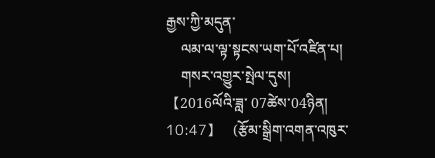རྒྱས་ཀྱི་མདུན་
    ལམ་ལ་ལྟ་སྟངས་ཡག་པོ་འཛིན་པ།
    གསར་འགྱུར་སྤེལ་དུས།  【2016ལོའི་ཟླ་ 07ཚེས་04ཉིན། 10:47】   (རྩོམ་སྒྲིག་འགན་འཁུར་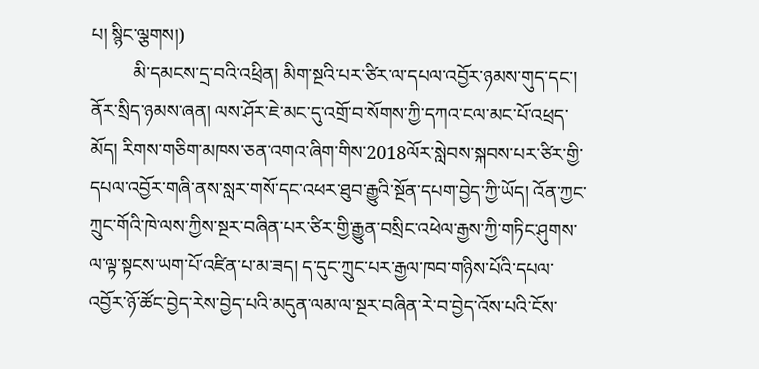པ། སྙིང་ལྕགས།)
         མི་དམངས་དྲ་བའི་འཕྲིན། མིག་སྔའི་པར་ཙིར་ལ་དཔལ་འབྱོར་ཉམས་གུད་དང་། ནོར་སྲིད་ཉམས་ཞན། ལས་ཤོར་ཇེ་མང་དུ་འགྲོ་བ་སོགས་ཀྱི་དཀའ་ངལ་མང་པོ་འཕྲད་མོད། རིགས་གཅིག་མཁས་ཅན་འགའ་ཞིག་གིས་2018ལོར་སླེབས་སྐབས་པར་ཙིར་གྱི་དཔལ་འབྱོར་གཞི་ནས་སླར་གསོ་དང་འཕར་ཐུབ་རྒྱུའི་སྔོན་དཔག་བྱེད་ཀྱི་ཡོད། འོན་ཀྱང་ཀྲུང་གོའི་ཁེ་ལས་ཀྱིས་སྔར་བཞིན་པར་ཙིར་གྱི་རྒྱུན་བསྲིང་འཕེལ་རྒྱས་ཀྱི་གཏིང་ཤུགས་ལ་ལྟ་སྟངས་ཡག་པོ་འཛིན་པ་མ་ཟད། ད་དུང་ཀྲུང་པར་རྒྱལ་ཁབ་གཉིས་པོའི་དཔལ་འབྱོར་ཉོ་ཚོང་བྱེད་རེས་བྱེད་པའི་མདུན་ལམ་ལ་སྔར་བཞིན་རེ་བ་བྱེད་འོས་པའི་ངོས་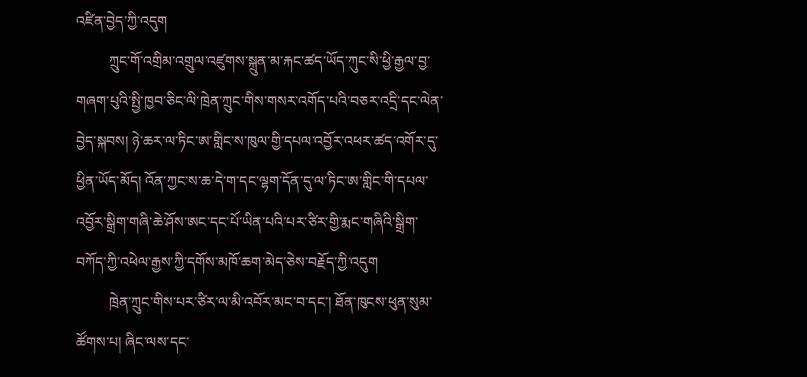འཛིན་བྱེད་ཀྱི་འདུག
         ཀྲུང་གོ་འགྲིམ་འགྲུལ་འཛུགས་སྐྲུན་མ་རྐང་ཚད་ཡོད་ཀུང་སི་ཕྱི་རྒྱལ་བྱ་གཞག་པུའི་སྤྱི་ཁྱབ་ཅིང་ལི་ཁྲེན་ཀྲུང་གིས་གསར་འགོད་པའི་བཅར་འདྲི་དང་ལེན་བྱེད་སྐབས། ཉེ་ཆར་ལ་ཏིང་ཨ་གླིང་ས་ཁུལ་གྱི་དཔལ་འབྱོར་འཕར་ཚད་འགོར་དུ་ཕྱིན་ཡོད་མོད། འོན་ཀྱང་ས་ཆ་དེ་ག་དང་ལྷག་དོན་དུ་ལ་ཏིང་ཨ་གླིང་གི་དཔལ་འབྱོར་སྒྲིག་གཞི་ཆེ་ཤོས་ཨང་དང་པོ་ཡིན་པའི་པར་ཙིར་གྱི་རྨང་གཞིའི་སྒྲིག་བཀོད་ཀྱི་འཕེལ་རྒྱས་ཀྱི་དགོས་མཁོ་ཆག་མེད་ཅེས་བརྗོད་ཀྱི་འདུག
         ཁྲེན་ཀྲུང་གིས་པར་ཙིར་ལ་མི་འབོར་མང་བ་དང་། ཐོན་ཁུངས་ཕུན་སུམ་ཚོགས་པ། ཞིང་ལས་དང་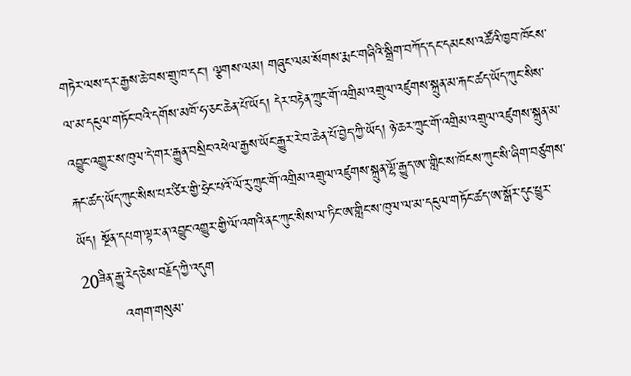གཏེར་ལས་དར་རྒྱས་ཆེ་བས་གྲུ་ཁ་དང་། ལྕགས་ལམ། གཞུང་ལམ་སོགས་རྨང་གཞིའི་སྒྲིག་བཀོད་དང་དམངས་འཚོའི་ཁྱབ་ཁོངས་ལ་མ་དངུལ་གཏོང་བའི་དགོས་མཁོ་ཧ་ཅང་ཆེན་པོ་ཡོད། དེར་བརྟེན་ཀྲུང་གོ་འགྲིམ་འགྲུལ་འཛུགས་སྐྲུན་མ་རྐང་ཚད་ཡོད་ཀུང་སིས་འབྱུང་འགྱུར་ས་ཁུལ་དེ་གར་རྒྱུན་བསྲིང་འཕེལ་རྒྱས་ཡོང་རྒྱུར་རེ་བ་ཆེན་པོ་བྱེད་ཀྱི་ཡོད། ཉེ་ཆར་ཀྲུང་གོ་འགྲིམ་འགྲུལ་འཛུགས་སྐྲུན་མ་རྐང་ཚད་ཡོད་ཀུང་སིས་པར་ཙིར་གྱི་ཧྲེང་པའོ་ལོ་རུ་ཀྲུང་གོ་འགྲིམ་འགྲུལ་འཛུགས་སྐྲུན་ལྷོ་རྒྱུད་ཨ་་གླིང་ས་ཁོངས་ཀུང་སི་ཞིག་བཙུགས་ཡོད། སྔོན་དཔག་ལྟར་ན་འབྱུང་འགྱུར་གྱི་ལོ་འགའི་ནང་ཀུང་སིས་ལ་ཏིང་ཨ་གླིང་ས་ཁུལ་ལ་མ་དངུལ་གཏོང་ཚད་ཨ་སྒོར་དུང་ཕྱུར་20ཟིན་རྒྱུ་རེད་ཅེས་བརྗོད་ཀྱི་འདུག
         འགག་གསུམ་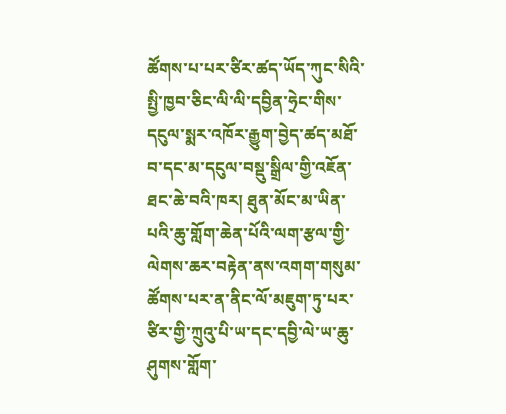ཚོགས་པ་པར་ཙིར་ཚད་ཡོད་ཀུང་སིའི་སྤྱི་ཁྱབ་ཅིང་ལི་ལི་དབྱིན་ཧྲེང་གིས་དངུལ་སྨར་འཁོར་རྒྱུག་བྱེད་ཚད་མཐོ་བ་དང་མ་དངུལ་བསྡུ་སྒྲིལ་གྱི་འཇོན་ཐང་ཆེ་བའི་ཁར། ཐུན་མོང་མ་ཡིན་པའི་ཆུ་གློག་ཆེན་པོའི་ལག་རྩལ་གྱི་ལེགས་ཆར་བརྟེན་ནས་འགག་གསུམ་ཚོགས་པར་ན་ནིང་ལོ་མཇུག་ཏུ་པར་ཙིར་གྱི་ཀྲུའུ་པི་ཡ་དང་དབྱི་ལེ་ཡ་ཆུ་ཤུགས་གློག་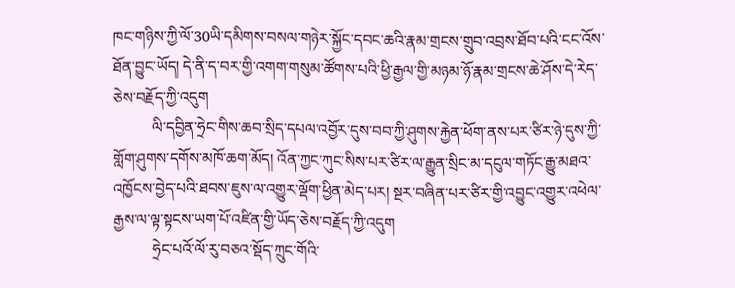ཁང་གཉིས་ཀྱི་ལོ་30ཡི་དམིགས་བསལ་གཉེར་སྐྱོང་དབང་ཆའི་རྣམ་གྲངས་གྲུབ་འབྲས་ཐོབ་པའི་ངང་འོས་ཐོན་བྱུང་ཡོད། དེ་ནི་ད་བར་གྱི་འགག་གསུམ་ཚོགས་པའི་ཕྱི་རྒྱལ་གྱི་མཉམ་ཉོ་རྣམ་གྲངས་ཆེ་ཤོས་དེ་རེད་ཅེས་བརྗོད་ཀྱི་འདུག
          ལི་དབྱིན་ཧྲེང་གིས་ཆབ་སྲིད་དཔལ་འབྱོར་དུས་བབ་ཀྱི་ཤུགས་རྐྱེན་ཕོག་ནས་པར་ཙིར་ཉེ་དུས་ཀྱི་གློག་ཤུགས་དགོས་མཁོ་ཆག་མོད། འོན་ཀྱང་ཀུང་སིས་པར་ཙིར་ལ་རྒྱུན་སྲིང་མ་དངུལ་གཏོང་རྒྱུ་མཐའ་འཁྱོངས་བྱེད་པའི་ཐབས་ཇུས་ལ་འགྱུར་ལྡོག་ཕྱིན་མེད་པར། སྔར་བཞིན་པར་ཙིར་གྱི་འབྱུང་འགྱུར་འཕེལ་རྒྱས་ལ་ལྟ་སྟངས་ཡག་པོ་འཛིན་གྱི་ཡོད་ཅེས་བརྗོད་ཀྱི་འདུག
          ཧྲེང་པའོ་ལོ་རུ་བཅའ་སྡོད་ཀྲུང་གོའི་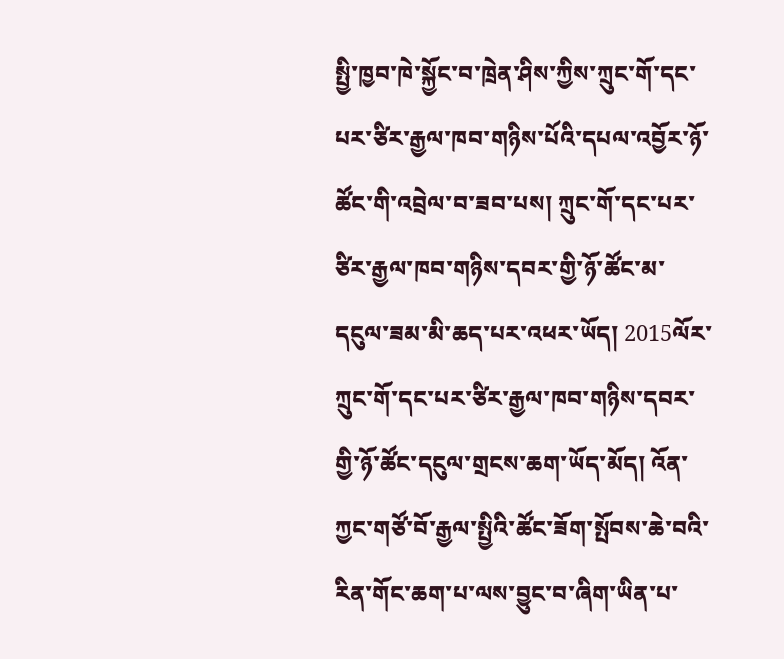སྤྱི་ཁྱབ་ཁེ་སྐྱོང་བ་ཁྲེན་ཤིས་ཀྱིས་ཀྲུང་གོ་དང་པར་ཙིར་རྒྱལ་ཁབ་གཉིས་པོའི་དཔལ་འབྱོར་ཉོ་ཚོང་གི་འབྲེལ་བ་ཟབ་པས། ཀྲུང་གོ་དང་པར་ཙིར་རྒྱལ་ཁབ་གཉིས་དབར་གྱི་ཉོ་ཚོང་མ་དངུལ་ཟམ་མི་ཆད་པར་འཕར་ཡོད། 2015ལོར་ཀྲུང་གོ་དང་པར་ཙིར་རྒྱལ་ཁབ་གཉིས་དབར་གྱི་ཉོ་ཚོང་དངུལ་གྲངས་ཆག་ཡོད་མོད། འོན་ཀྱང་གཙོ་བོ་རྒྱལ་སྤྱིའི་ཚོང་ཟོག་སྤོབས་ཆེ་བའི་རིན་གོང་ཆག་པ་ལས་བྱུང་བ་ཞིག་ཡིན་པ་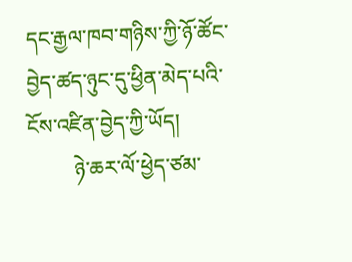དང་རྒྱལ་ཁབ་གཉིས་ཀྱི་ཉོ་ཚོང་བྱེད་ཚད་ཉུང་དུ་ཕྱིན་མེད་པའི་ངོས་འཛིན་བྱེད་ཀྱི་ཡོད།
         ཉེ་ཆར་ལོ་ཕྱེད་ཙམ་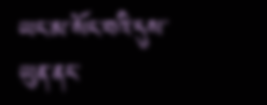ཡང་མ་སོང་བའི་དུས་ཡུན་ནང་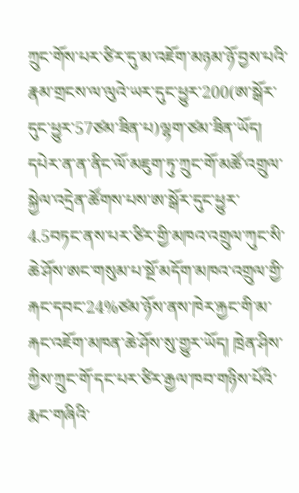ཀྲུང་གོས་པར་ཙིར་དུ་མ་འཇོག་མཉམ་ཉོ་བྱས་པའི་རྣམ་གྲངས་ལ་ལུའེ་ཡར་དུང་ཕྱུར་200(ཨ་སྒོར་དུང་ཕྱུར་57ཙམ་ཟིན་པ)ལྷག་ཙམ་ཟིན་ཡོད། དཔེར་ན་ན་ནིང་ལོ་མཇུག་ཏུ་ཀྲུང་གོ་མཚོ་འགྲུལ་སྐྱེལ་འདྲེན་ཚོགས་པས་ཨ་སྒོར་དུང་ཕྱུར་4.5བཏང་ནས་པར་ཙིར་གྱི་མཁའ་འགྲུལ་ཀུང་སི་ཆེ་ཤོས་ཨང་གསུམ་པ་སྔོ་མདོག་མཁའ་འགྲུལ་གྱི་རྐང་དབང་24%ཙམ་ཉོས་ནས་ཁེར་རྐྱང་གི་མ་རྐང་འཇོག་མཁན་ཆེ་ཤོས་སུ་གྱུར་ཡོད། ཁྲེན་ཤིས་ཀྱིས་ཀྲུང་གོ་དང་པར་ཙིར་རྒྱལ་ཁབ་གཉིས་པོའི་རྨང་གཞིའི་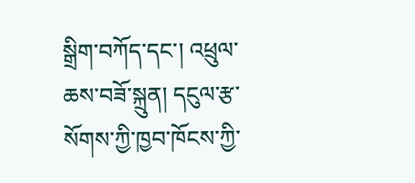སྒྲིག་བཀོད་དང་། འཕྲུལ་ཆས་བཟོ་སྐྲུན། དངུལ་རྩ་སོགས་ཀྱི་ཁྱབ་ཁོངས་ཀྱི་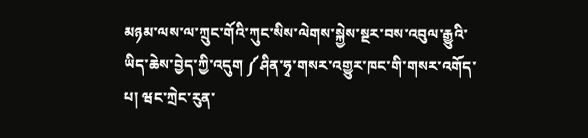མཉམ་ལས་ལ་ཀྲུང་གོའི་ཀུང་སིས་ལེགས་སྐྱེས་སྔར་བས་འབུལ་རྒྱུའི་ཡིད་ཆེས་བྱེད་ཀྱི་འདུག ༼ཤིན་ཧྭ་གསར་འགྱུར་ཁང་གི་གསར་འགོད་པ། ཝང་ཀྲེང་རུན་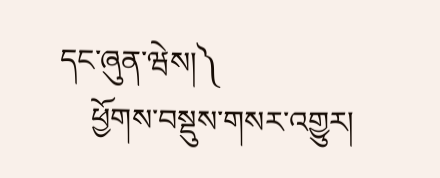དང་ཞུན་ཝེས།༽
    ཕྱོགས་བསྡུས་གསར་འགྱུར།